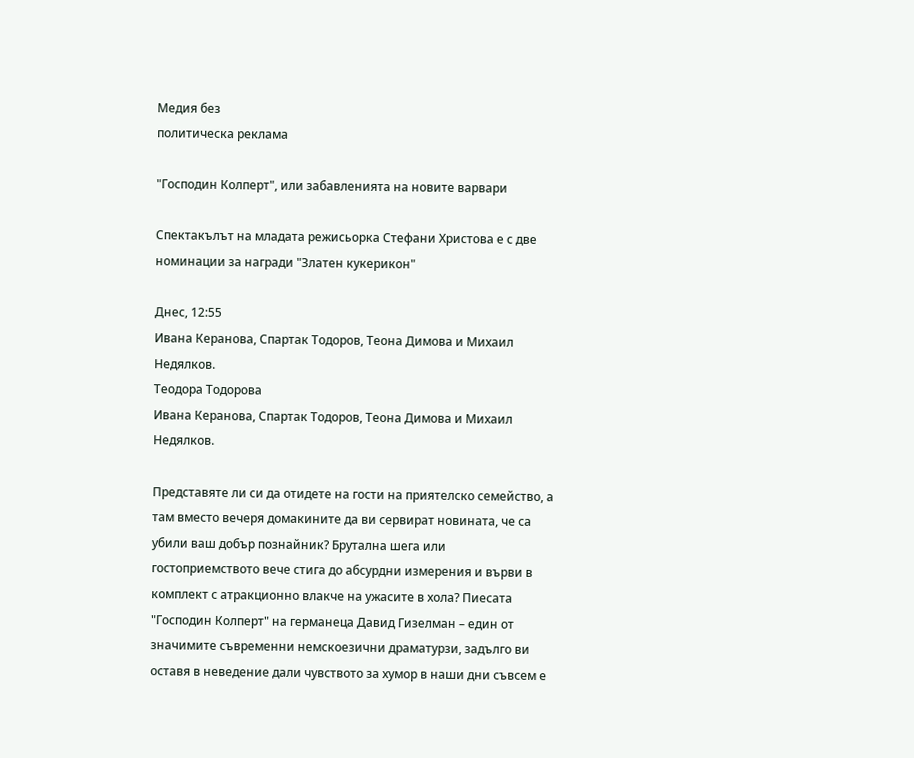Медия без
политическа реклама

"Господин Колперт", или забавленията на новите варвари

Спектакълът на младата режисьорка Стефани Христова е с две номинации за награди "Златен кукерикон"

Днес, 12:55
Ивана Керанова, Спартак Тодоров, Теона Димова и Михаил Недялков.
Теодора Тодорова
Ивана Керанова, Спартак Тодоров, Теона Димова и Михаил Недялков.

Представяте ли си да отидете на гости на приятелско семейство, а там вместо вечеря домакините да ви сервират новината, че са убили ваш добър познайник? Брутална шега или гостоприемството вече стига до абсурдни измерения и върви в комплект с атракционно влакче на ужасите в хола? Пиесата "Господин Колперт" на германеца Давид Гизелман – един от значимите съвременни немскоезични драматурзи, задълго ви оставя в неведение дали чувството за хумор в наши дни съвсем е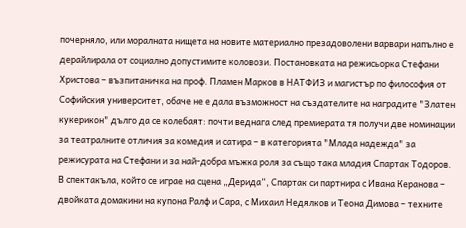почерняло, или моралната нищета на новите материално презадоволени варвари напълно е дерайлирала от социално допустимите коловози. Постановката на режисьорка Стефани Христова – възпитаничка на проф. Пламен Марков в НАТФИЗ и магистър по философия от Софийския университет, обаче не е дала възможност на създателите на наградите "Златен кукерикон" дълго да се колебаят: почти веднага след премиерата тя получи две номинации за театралните отличия за комедия и сатира – в категорията "Млада надежда" за режисурата на Стефани и за най-добра мъжка роля за също така младия Спартак Тодоров. В спектакъла, който се играе на сцена „Дерида“, Спартак си партнира с Ивана Керанова – двойката домакини на купона Ралф и Сара, с Михаил Недялков и Теона Димова – техните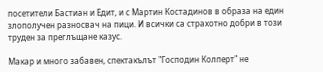посетители Бастиан и Едит, и с Мартин Костадинов в образа на един злополучен разносвач на пици. И всички са страхотно добри в този труден за преглъщане казус.

Макар и много забавен, спектакълът "Господин Колперт" не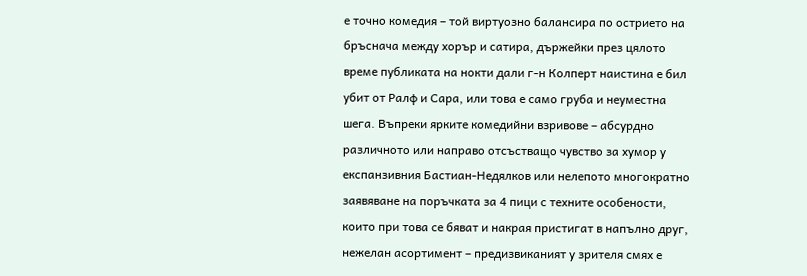е точно комедия – той виртуозно балансира по острието на бръснача между хорър и сатира, държейки през цялото време публиката на нокти дали г-н Колперт наистина е бил убит от Ралф и Сара, или това е само груба и неуместна шега. Въпреки ярките комедийни взривове – абсурдно различното или направо отсъстващо чувство за хумор у експанзивния Бастиан-Недялков или нелепото многократно заявяване на поръчката за 4 пици с техните особености, които при това се бяват и накрая пристигат в напълно друг, нежелан асортимент – предизвиканият у зрителя смях е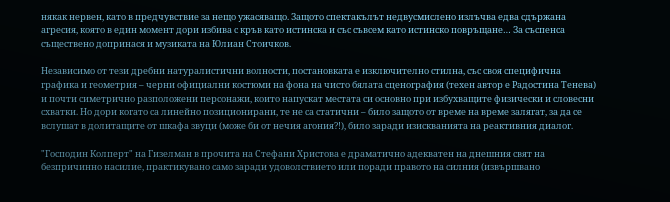някак нервен, като в предчувствие за нещо ужасяващо. Защото спектакълът недвусмислено излъчва едва сдържана агресия, която в един момент дори избива с кръв като истинска и със съвсем като истинско повръщане… За съспенса съществено допринася и музиката на Юлиан Стоичков.

Независимо от тези дребни натуралистични волности, постановката е изключително стилна, със своя специфична графика и геометрия – черни официални костюми на фона на чисто бялата сценография (техен автор е Радостина Тенева) и почти симетрично разположени персонажи, които напускат местата си основно при избухващите физически и словесни схватки. Но дори когато са линейно позиционирани, те не са статични – било защото от време на време залягат, за да се вслушат в долитащите от шкафа звуци (може би от нечия агония?!), било заради изискванията на реактивния диалог.

"Господин Колперт" на Гизелман в прочита на Стефани Христова е драматично адекватен на днешния свят на безпричинно насилие, практикувано само заради удоволствието или поради правото на силния (извършвано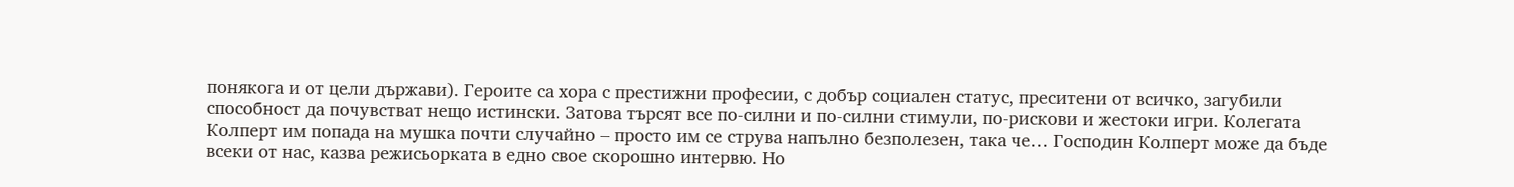понякога и от цели държави). Героите са хора с престижни професии, с добър социален статус, преситени от всичко, загубили способност да почувстват нещо истински. Затова търсят все по-силни и по-силни стимули, по-рискови и жестоки игри. Колегата Колперт им попада на мушка почти случайно – просто им се струва напълно безполезен, така че… Господин Колперт може да бъде всеки от нас, казва режисьорката в едно свое скорошно интервю. Но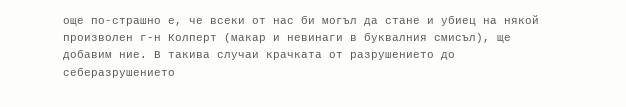още по-страшно е, че всеки от нас би могъл да стане и убиец на някой произволен г-н Колперт (макар и невинаги в буквалния смисъл), ще добавим ние. В такива случаи крачката от разрушението до себеразрушението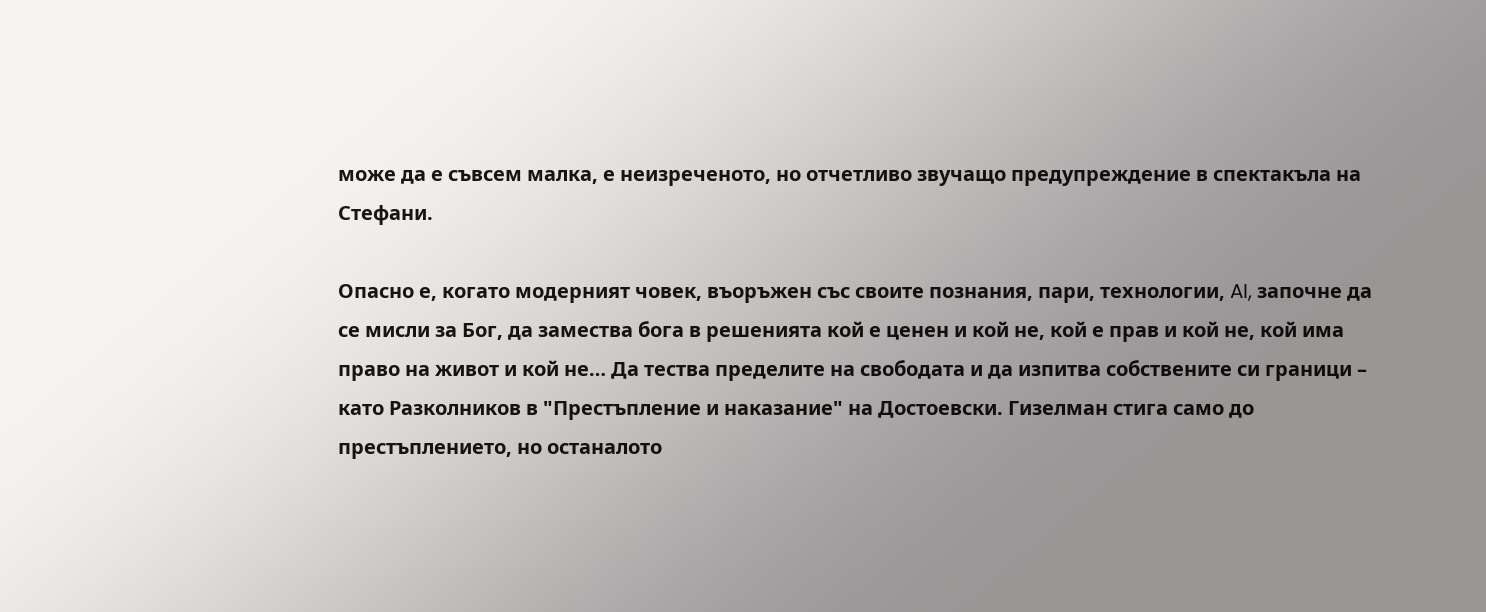може да е съвсем малка, е неизреченото, но отчетливо звучащо предупреждение в спектакъла на Стефани.

Опасно е, когато модерният човек, въоръжен със своите познания, пари, технологии, AI, започне да се мисли за Бог, да замества бога в решенията кой е ценен и кой не, кой е прав и кой не, кой има право на живот и кой не… Да тества пределите на свободата и да изпитва собствените си граници – като Разколников в "Престъпление и наказание" на Достоевски. Гизелман стига само до престъплението, но останалото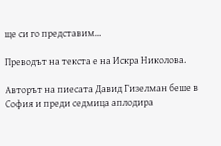ще си го представим…

Преводът на текста е на Искра Николова.

Авторът на пиесата Давид Гизелман беше в София и преди седмица аплодира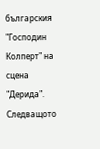българския "Господин Колперт" на сцена "Дерида". Следващото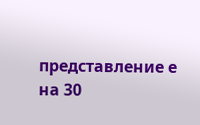представление е на 30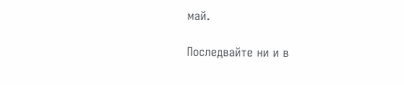май.

Последвайте ни и в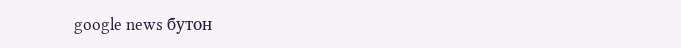google news бутон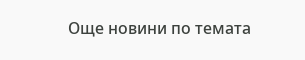Още новини по темата